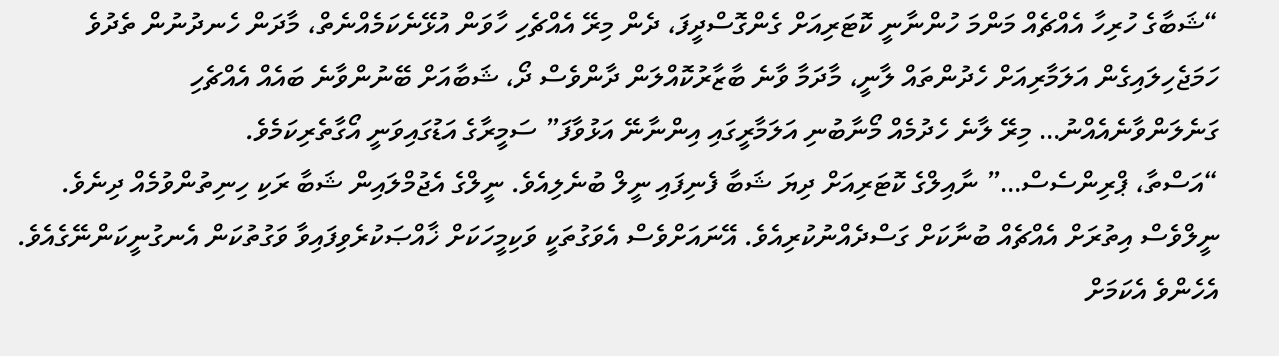“ޝަބާގެ ހުރިހާ އެއްޗެއް މަންމަ ހުންނާނީ ކޮޓަރިއަށް ގެންގޮސްދީފަ، ދެން މިރޭ އެއްޗެހި ހާވަން އުޅޭނެކަމެއްނެތް، މާދަން ހެނދުނުން ތެދުވެ ހަމަޖެހިލައިގެން އަލަމާރިއަށް ހެދުންތައް ލާނީ، މާދަމާ ވާނެ ބާޒާރުކޮއްލަން ދާންވެސް ދޯ، ޝަބާއަށް ބޭނުންވާނެ ބައެއް އެއްޗެހި ގަނެލަންވާނެއެއްނު… މިރޭ ލާނެ ހެދުމެއް މޯނާބުނި އަލަމާރީގައި އިންނާނޭ އަޅުވާފަ” ސަމީރާގެ އަޑުގައިވަނީ އޯގާތެރިކަމެވެ.
“އަސްތާ، ޕްރިންސެސް…” ނާއިލްގެ ކޮޓަރިއަށް ދިޔަ ޝަބާ ފެނިފައި ނީލް ބުނެލިއެވެ. ނީލްގެ އެޖުމްލައިން ޝަބާ ރަކި ހިނިތުންވުމެއް ދިނެވެ. ނީލްވެސް އިތުރަށް އެއްޗެއް ބުނާކަށް ގަސްދެއްނުކުރިއެވެ. އޭނައަށްވެސް އެވަގުތަކީ ވަކިމީހަކަށް ޚާއްޞަކުރެވިފައިވާ ވަގުތުކަން އެނގުނީކަންނޭގެއެވެ. އެހެންވެ އެކަމަށް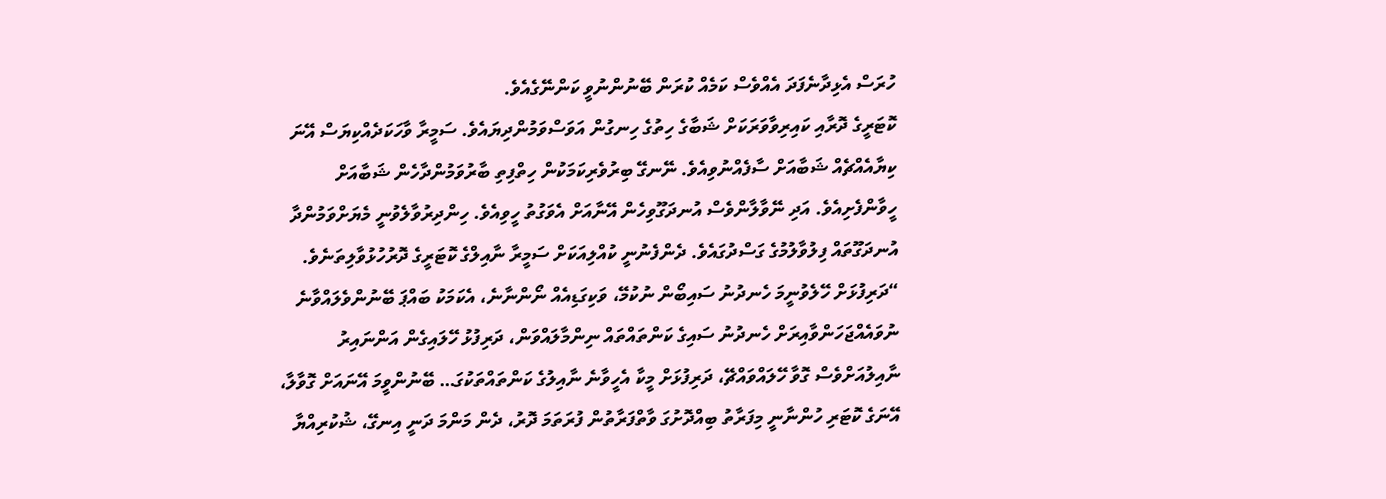ހުރަސް އެޅިދާނެފަދަ އެއްވެސް ކަމެއް ކުރަން ބޭނުންނުވީ ކަންނޭގެއެވެ.
ކޮޓަރީގެ ދޮރާއި ކައިރިވާވަރަކަށް ޝަބާގެ ހިތުގެ ހިނގުން އަވަސްވަމުންދިޔައެވެ. ސަމީރާ ވާހަކަދެއްކިޔަސް އޭނަ ކިޔާއެއްޗެއް ޝަބާއަށް ސާފެއްނުވިއެވެ. ނޭނގޭ ބިރުވެރިކަމަކުން ހިތްފިތި ބާރުވަމުންދާހެން ޝަބާއަށް ހީވާންފެށިއެވެ. އަދި ނޭވާލާންވެސް އުނދަގޫވިހެން އޭނާއަށް އެވަގުތު ހީވިއެވެ. ހިންދިރުވާލެވުނީ މެޔަށްވަމުންދާ އުނދަގޫތައް ފިލުވާލުމުގެ ގަސްދުގައެވެ. ދެންފެނުނީ ކުއްލިއަކަށް ސަމީރާ ނާއިލްގެ ކޮޓަރީގެ ދޮރުހުޅުވާލިތަނެވެ.
“ދަރިފުޅަށް ހޭލެވުނީމަ ހެނދުނު ސައިބޯން ނުކުމޭ، ވަކިގަޑިއެއް ނޯންނާނެ، އެކަމަކު ބައްޕަ ބޭނުންވެލައްވާނެ ނުވައެއްޖަހަންވާއިރަށް ހެނދުނު ސައިގެ ކަންތައްތައް ނިންމާލައްވަން، ދަރިފުޅު ހޭލައިގެން އަންނައިރު ނާއިލުއަށްވެސް ގޮވާ ހޭލައްވައްޗޭ، ދަރިފުޅަށް މީކާ އެހީވާނެ ނާއިލުގެ ކަންތައްތަކުގަ… ބޭނުންވީމަ އޭނައަށް ގޮވާލާ، އޭނަގެ ކޮޓަރި ހުންނާނީ މިފަރާތު ބިއްދޮށުގަ ވާތްފަރާތުން ފުރަތަމަ ދޮރު، ދެން މަންމަ ދަނީ އިނގޭ، ޝުކުރިއްޔާ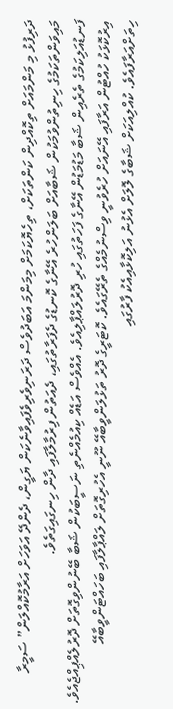ދަރިފުޅު މި މަންމައަށް ތިކޮއްދިން ކަންތަކަށް، ތިހެޔޮކަމަށް މިމަންމަ އަބަދުވެސް ދަރަނިވެރިވެފައިވާނެކަން ޔަގީން، ދެންދޭ އަވަހަށް އަރާމުކޮއްލަން” ސަމީރާ މައިވަންތަކަމުގެ ހިނިތުންވުމަކުން ޝަބާއަށް ބަލަންހުރެ އޭނާގެ ކޮނޑުގެ ދެފަރާތުގައި، ދެއަތުން ފިރުމާލާފައި ދާން ހިނގައިގަތެވެ.
ފަނޑުއަލިކަމުގެ ތެރެއިން ޝަބާ މަޑުމަޑުން އޭނާގެ ފަހަތުގައި ހުރި ދޮރުލައްޕާލިއެވެ. އެއްވެސް އަޑެއް ކިއުމެއްނެތި ނަސީބަކުން ޝަބާ ބޭނުންވިގޮތަށް ދޮރުލެއްޕިއްޖެއެވެ. އިރުކޮޅަކު ހުއްޓުން އަރާފައި އޭނައަށް ހުރެވުނީ ވިސްނުމެއްގެ ތެރޭގައެވެ. ކޮޓަރީގެ ދޮރު ތަޅުލަންވީބާއޭ ނޫނީ އެހުރިގޮތަށް ލައްޕާލާފައި ބަހައްޓަންވީބާއޭ ހިތަށްއަރާފައެވެ. ކުއްލިއަކަށް ޝަބާގެ ލޮލަށް އެޅުނު އަލިކޮޅާއިއެކު ފާރުގައި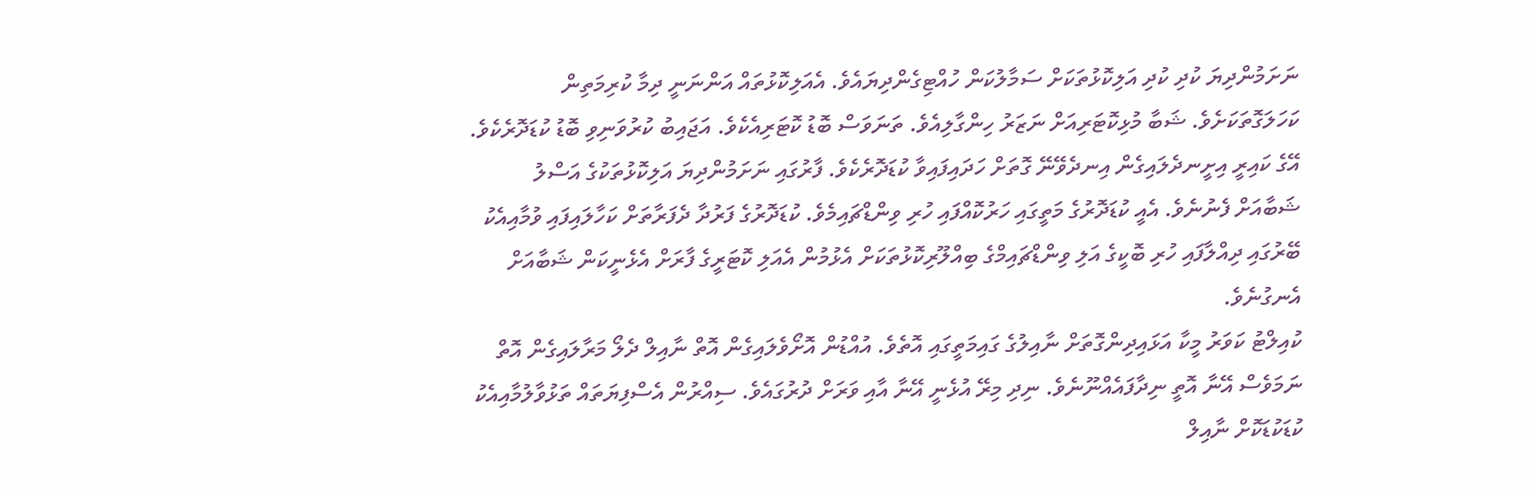ނަށަމުންދިޔަ ކުދި ކުދި އަލިކޮޅުތަކަށް ސަމާލުކަން ހުއްޓިގެންދިޔައެވެ. އެއަލިކޮޅުތައް އަންނަނީ ދިމާ ކުރިމަތިން ކަހަލަގޮތަކަށެވެ. ޝަބާ މުޅިކޮޓަރިއަށް ނަޒަރު ހިންގާލިއެވެ. ތަނަވަސް ބޮޑު ކޮޓަރިއެކެވެ. އަޖައިބު ކުރުވަނިވި ބޮޑު ކުޑަދޮރެކެވެ. އޭގެ ކައިރީ އިށީނދެލައިގެން އިނދެވޭނޭ ގޮތަށް ހަދައިފައިވާ ކުޑަދޮރެކެވެ. ފާރުގައި ނަށަމުންދިޔަ އަލިކޮޅުތަކުގެ އަސްލު ޝަބާއަށް ފެނުނެވެ. އެއީ ކުޑަދޮރުގެ މަތީގައި ހަރުކޮއްފައި ހުރި ވިންޑްޗައިމެވެ. ކުޑަދޮރުގެ ފަރުދާ ދެފަރާތަށް ކަހާލައިފައި ވުމާއިއެކު ބޭރުގައި ދިއްލާފައި ހުރި ބޮކީގެ އަލި ވިންޑްޗައިމްގެ ބިއްލޫރިކޮޅުތަކަށް އެޅުމުން އެއަލި ކޮޓަރީގެ ފާރަށް އެޅެނީކަން ޝަބާއަށް އެނގުނެވެ.
ކުއިލްޓު ކަވަރު މީކާ އަޅައިދިންގޮތަށް ނާއިލުގެ ގައިމަތީގައި އޮތެވެ. އުއްޑުން އޮށޯވެލައިގެން އޮތް ނާއިލް ދެލޯ މަރާލައިގެން އޮތް ނަމަވެސް އޭނާ އޮތީ ނިދާފައެއްނޫނެވެ. ނިދި މިރޭ އުޅެނީ އޭނާ އާއި ވަރަށް ދުރުގައެވެ. ސިއްރުން އެސްފިޔަތައް ތަޅުވާލުމާއިއެކު ކުޑަކުޑަކޮށް ނާއިލް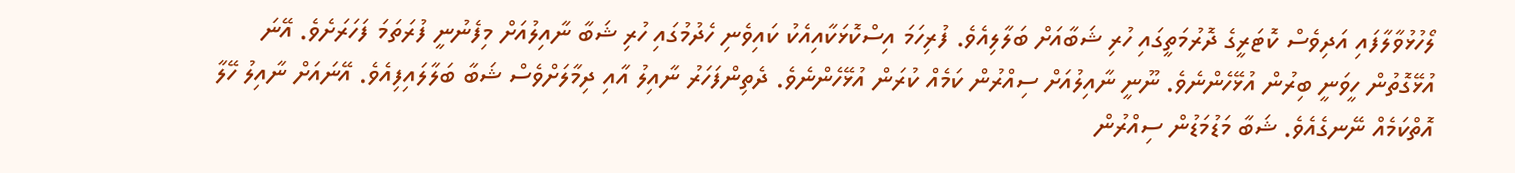ލޯހުޅުވާލާފައި އަދިވެސް ކޮޓަރީގެ ދޮރުމަތީގައި ހުރި ޝަބާއަށް ބަލާލިއެވެ. ފުރިހަމަ އިސްކޮޅަކާއިއެކު ކައިވެނި ހެދުމުގައި ހުރި ޝަބާ ނާއިލުއަށް މިފެނުނީ ފުރަތަމަ ފަހަރަށެވެ. އޭނަ އުޅޭގޮތުން ހީވަނީ ބިރުން އުޅޭހެންނެވެ. ނޫނީ ނާއިލުއަށް ސިއްރުން ކަމެއް ކުރަން އުޅޭހެންނެވެ. ދެތިންފަހަރު ނާއިލު އާއި ދިމާލަށްވެސް ޝަބާ ބަލާލައިފިއެވެ. އޭނައަށް ނާއިލު ހޭލާ އޮތްކަމެއް ނޭނގެއެވެ. ޝަބާ މަޑުމަޑުން ސިއްރުން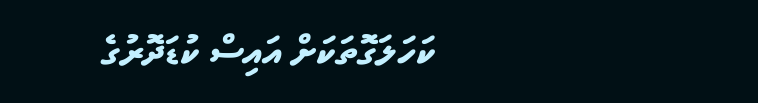ކަހަލަގޮތަކަށް އައިސް ކުޑަދޮރުގެ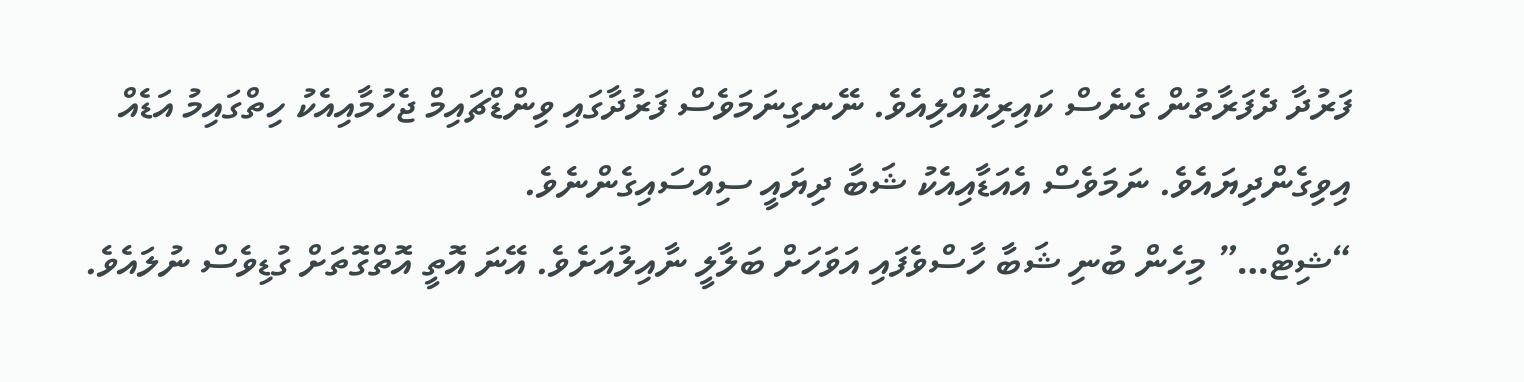ފަރުދާ ދެފަރާތުން ގެނެސް ކައިރިކޮއްލިއެވެ. ނޭނގިނަމަވެސް ފަރުދާގައި ވިންޑްޗައިމް ޖެހުމާއިއެކު ހިތްގައިމު އަޑެއް އިވިގެންދިޔައެވެ. ނަމަވެސް އެއަޑާއިއެކު ޝަބާ ދިޔައީ ސިއްސައިގެންނެވެ.
“ޝިޓް…” މިހެން ބުނި ޝަބާ ހާސްވެފައި އަވަހަށް ބަލާލީ ނާއިލުއަށެވެ. އޭނަ އޮތީ އޮތްގޮތަށް ގުޑިވެސް ނުލައެވެ.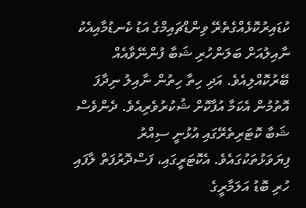ކުޑައިރުކޮޅެއްގެތެރޭ ވިންޑްޗައިމްގެ އަޑު ކެނޑުމާއިއެކު ނާއިލުއަށް ބަލަންހުރި ޝަބާ ފުންނޭވާއެއް ބޭރުކޮއްލިއެވެ. އަދި ހިތާ ހިތުން ނާއިލު ނިދާފަ އޮތުމުން އެކަމާ އުފާކޮށް ޝުކުރުވެރިއެވެ. ދެންވެސް ޝަބާ ކޮޓަރިތެރޭގައި އުޅުނީ ސިއްރު ފިޔަވަޅުތަކުގައެވެ. އެކޮޓަރީގައި، ފަސްދޮރުފަތް ލާފައި ހުރި ބޮޑު އަލަމާރީގެ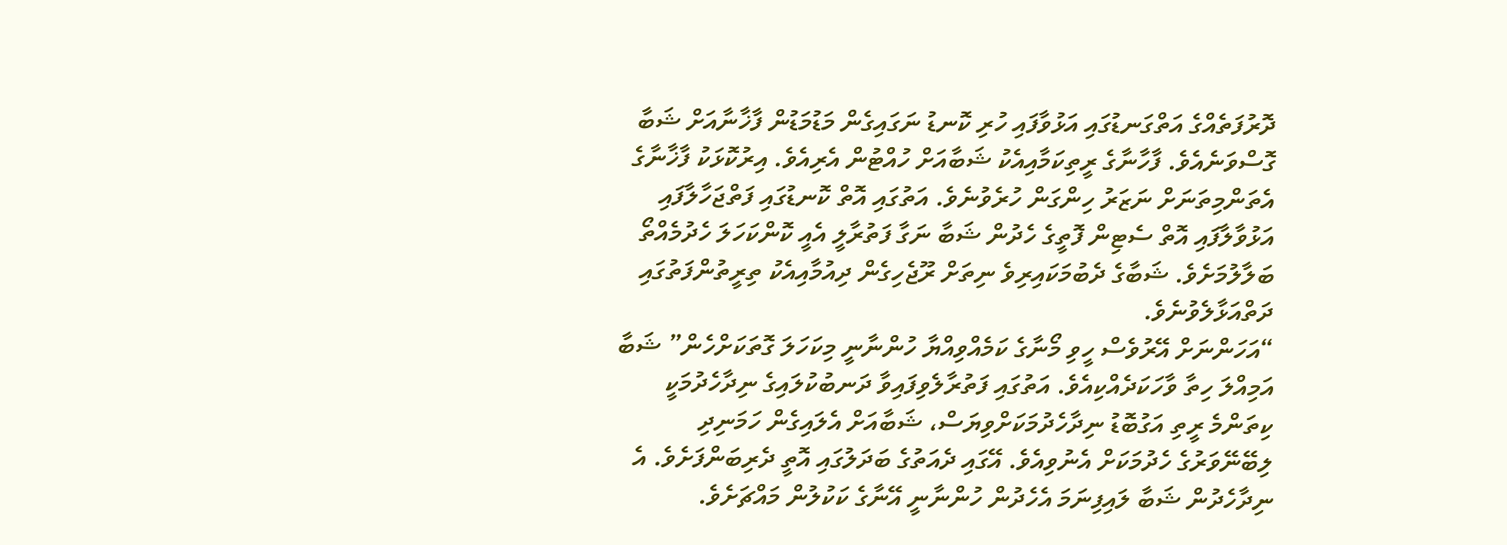ދޮރުފަތެއްގެ އަތްގަނޑުގައި އަޅުވާފައި ހުރި ކޮނޑު ނަގައިގެން މަޑުމަޑުން ފާޚާނާއަށް ޝަބާ ގޮސްވަނެއެވެ. ފާހާނާގެ ރީތިކަމާއިއެކު ޝަބާއަށް ހުއްޓުން އެރިއެވެ. އިރުކޮޅަކު ފާޚާނާގެ އެތަންމިތަނަށް ނަޒަރު ހިންގަން ހުރެވުނެވެ. އަތުގައި އޮތް ކޮނޑުގައި ފަތްޖަހާލާފައި އަޅުވާލާފައި އޮތް ސެޓިން ފޮތީގެ ހެދުން ޝަބާ ނަގާ ފަތުރާލީ އެއީ ކޮންކަހަލަ ހެދުމެއްތޯ ބަލާލުމަށެވެ. ޝަބާގެ ދެބުމަކައިރިވެ ނިތަށް ރޫޖެހިގެން ދިއުމާއިއެކު ތިރީތުންފަތުގައި ދަތްއަޅާލެވުނެވެ.
“އަހަންނަށް އޭރުވެސް ހީވި މޯނާގެ ކަމެއްވިއްޔާ ހުންނާނީ މިކަހަލަ ގޮތަކަށްހެން” ޝަބާ އަމިއްލަ ހިތާ ވާހަކަދެއްކިއެވެ. އަތުގައި ފަތުރާލެވިފައިވާ ދަނބުކުލައިގެ ނިދާހެދުމަކީ ކިތަންމެ ރީތި އަގުބޮޑު ނިދާހެދުމަކަށްވިޔަސް، ޝަބާއަށް އެލައިގެން ހަމަނިދި ލިބޭނޭވަރުގެ ހެދުމަކަށް އެނުވިއެވެ. އޭގައި ދެއަތުގެ ބަދަލުގައި އޮތީ ދެރިބަންފަށެވެ. އެ ނިދާހެދުން ޝަބާ ލައިފިނަމަ އެހެދުން ހުންނާނީ އޭނާގެ ކަކުލުން މައްޗަށެވެ.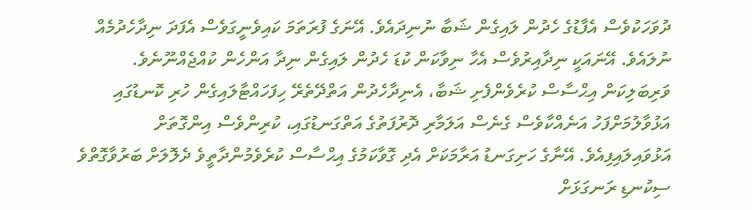ދުވަހަކުވެސް އެފާޑުގެ ހެދުން ލައިގެން ޝަބާ ނުނިދައެވެ. އޭނަގެ ފުރަތަމަ ކައިވެނީގަވެސް އެފަދަ ނިދާހެދުމެއް ނުލައެވެ. އޭނައަކީ ނިދާއިރުވެސް އެހާ ނިވާކަން ކުޑަ ހެދުން ލައިގެން ނިދާ އަންހެން ކުއްޖެއްނޫނެވެ. ވަރިބަލިކަން އިޙްސާސް ކުރެވެންފެށި ޝަބާ، އެނިދާހެދުން އަތްދޭތެރޭ ހިފަހައްޓާލައިގެން ހުރި ކޮނޑުގައި އަޅުވާލުމަށްފަހު އަނެއްކާވެސް ގެނެސް އަލަމާރި ދޮރުފަތުގެ އަތްގަނޑުގައި، ކުރިންވެސް އިންގޮތަށް އަޅުވައިލައިފިއެވެ. އޭނާގެ ހަށިގަނޑު އަރާމަކަށް އެދި ގޮވާކަމުގެ އިޙްސާސް ކުރެވެމުންދާތީވެ ދެލޮލަށް ބަރުވާގޮތްވެ ސިކުނޑި ރަނގަޅަށް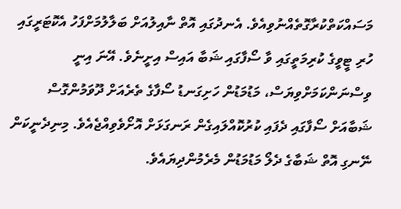މަސައްކަތްކުރާގޮތެއްނުވިއެވެ. އެނދުގައި އޮތް ނާއިލުއަށް ބަލާލުމަށްފަހު އެކޮޓަރީގައި ހުރި ޓީވީގެ ކުރިމަތީގައި ވާ ސޯފާގައި ޝަބާ އައިސް އިށީނެވެ. އޭނަ އިނީ ވިސްނަންކަމަށްވިޔަސް، މަޑުމަޑުން ހަށިގަނޑު ސޯފާގެ ތެރެއަށް ދޫވަމުންގޮސް ޝަބާއަށް ސޯފާގައި ދެފައި ކުރުކޮއްލައިގެން ރަނގަޅަށް އޮށޯވެވިއްޖެއެވެ. މިނިދެނީކަން ނޭނގި އޮތް ޝަބާގެ ދެލޯ މަޑުމަޑުން މެރެމުންދިޔައެވެ.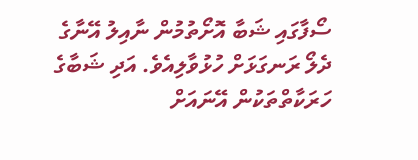ސޯފާގައި ޝަބާ އޮށޯތުމުން ނާއިލު އޭނާގެ ދެލޯ ރަނގަޅަށް ހުޅުވާލިއެވެ. އަދި ޝަބާގެ ހަރަކާތްތަކުން އޭނައަށް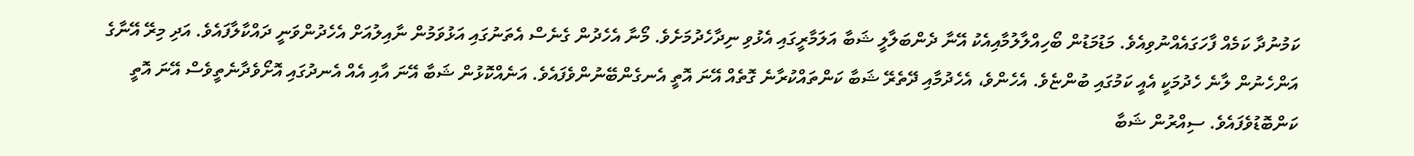ކަމުނުދާ ކަމެއް ފާހަގައެއްނުވިއެވެ. މަޑުމަޑުން ބޯހިއްލާލުމާއިއެކު އޭނާ ދެންބަލާލީ ޝަބާ އަލަމާރީގައި އެޅުވި ނިދާހެދުމަށެވެ. މޯނާ އެހެދުން ގެނެސް އެތަނުގައި އަޅުވަމުން ނާއިލުއަށް އެހެދުންވަނީ ދައްކާލާފައެވެ. އަދި މިރޭ އޭނާގެ އަންހެނުން ލާނެ ހެދުމަކީ އެއީ ކަމުގައި ބުންޏެވެ. އެހެންވެ، އެހެދުމާއި ދޭތެރޭ ޝަބާ ކަންތައްކުރާނެ ގޮތެއް އޭނަ އޮތީ އެނގެންބޭނުންވެފައެވެ. އަނެއްކޮޅުން ޝަބާ އޭނަ އާއި އެއް އެނދުގައި އޮށޯވެދާނެތީވެސް އޭނަ އޮތީ ކަންބޮޑުވެފައެވެ. ސިއްރުން ޝަބާ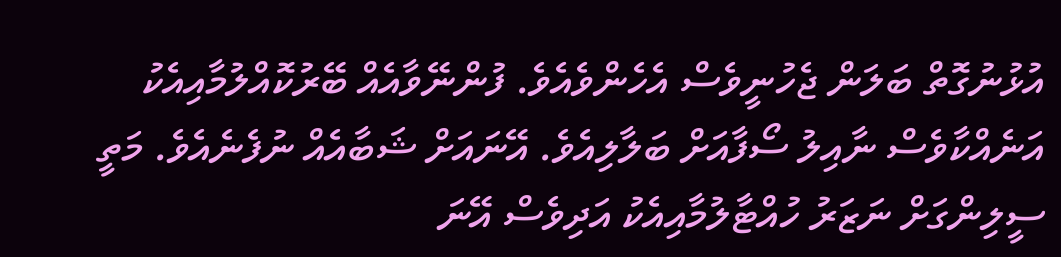އުޅުނުގޮތް ބަލަން ޖެހުނީވެސް އެހެންވެއެވެ. ފުންނޭވާއެއް ބޭރުކޮއްލުމާއިއެކު އަނެއްކާވެސް ނާއިލު ސޯފާއަށް ބަލާލިއެވެ. އޭނައަށް ޝަބާއެއް ނުފެނެއެވެ. މަތީ ސީލިންގަށް ނަޒަރު ހުއްޓާލުމާއިއެކު އަދިވެސް އޭނަ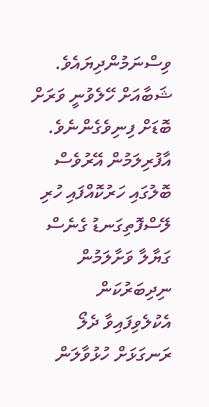ވިސްނަމުންދިޔައެވެ.
ޝަބާއަށް ހޭލެވުނީ ވަރަށް ބޮޑަށް ފިނިވެގެންނެވެ. އާފުރިލަމުން އޭރުވެސް ބޮލުގައި ހަރުކޮއްފައި ހުރި ލޭސްފޮތިގަނޑު ގެނެސް ގަޔާލާ ވަށާލަމުން ނިދިބަރުކަން އެކުލެވިފައިވާ ދެލޯ ރަނގަޅަށް ހުޅުވާލަން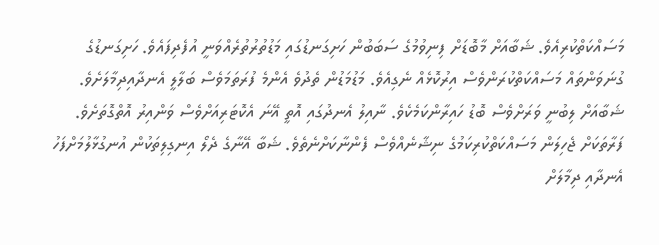މަސައްކަތްކުރިއެވެ. ޝަބާއަށް މާބޮޑަށް ފިނިވުމުގެ ސަބަބުން ހަށިގަނޑުގައި މަޑުތުރުތުރެއްވަނީ އުފެދިފައެވެ. ހަށިގަނޑުގެ ގުނަވަންތައް މަސައްކަތްކުރަންވެސް އިރުކޮޅެއް ނެގިއެވެ. މަޑުމަޑުން ތެދުވެ އެންމެ ފުރަތަމަވެސް ބަލާލީ އެނދާއިދިމާލަށެވެ. ޝަބާއަށް ލިބުނީ ވަރަށްވެސް ބޮޑު ހައިރާންކަމެކެވެ. ނާއިލު އެނދުގައި އޮތީ އޭނަ އެކޮޓަރިއަށްވެސް ވަންއިރު އޮތްގޮތަށެވެ. ފަރާތަކަށް ޖެހިލަން މަސައްކަތްކުރިކަމުގެ ނިޝާނެއްވެސް ފެންނާކަށްނެތެވެ. ޝަބާ އޭނާގެ ދެލޯ އިނގިލިތަކުން އުނގުޅާލުމަށްފަހު އެނދާއި ދިމާލަށް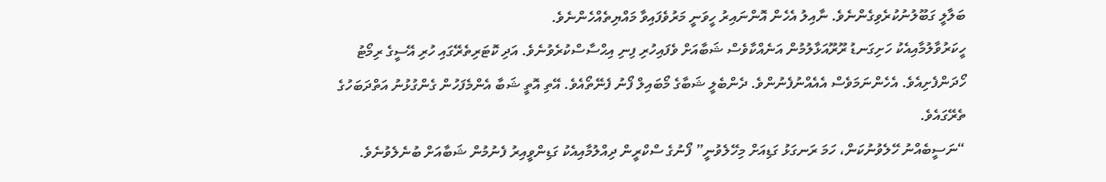ބަލާލީ ގަބޫލުނުކުރެވިގެންނެވެ. ނާއިލު އެހެން އޮންނައިރު ހީވަނީ މަރުވެފައިވާ މައްޔިތެއްހެންނެވެ.
ހީކަރުވާލުމާއިއެކު ހަށިގަނޑު ރޫރޫއަޅާލުމުން އަނެއްކާވެސް ޝަބާއަށް ވެފައިހުރި ފިނި އިޙްސާސްކުރެވުނެވެ. އަދި ކޮޓަރިތެރޭގައި ހުރި އޭސީގެ ރިމޯޓު ހޯދަންފެށިއެވެ. އެހެންނަމަވެސް އެއެއްނުފެނުންވެ. ދެންބެލީ ޝަބާގެ މޯބައިލް ފޯނު ފެނޭތޯއެވެ. އޭތި އޮތީ ޝަބާ އެންމެފަހުން ގެންގުޅުނު އަތްދަބަހުގެ ތެރޭގައެވެ.
“ނަސީބެއްނު ހޭލެވުނުކަން، ހަމަ ރަނގަޅު ގަޑިއަށް މިހޭލެވުނީ” ފޯނުގެ ސްކްރީން ދިއްލުމާއިއެކު ގަޑިންވީއިރު ފެނުމުން ޝަބާއަށް ބުނެލެވުނެވެ.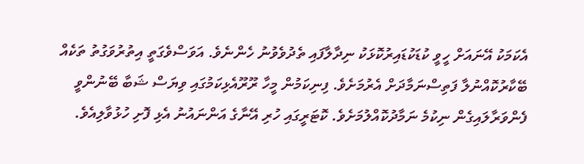އެކަމަކު އޭނައަށް ހީވީ ކުޑަކުޑައިރުކޮޅަކު ނިދާލާފައި ތެދުވެވުނު ހެންނެވެ. އަވަސްވެގަތީ އިތުރުވަގުތު ތަކެއް ބޭކާރުކޮއްނުލާ ފަތިސްނަމާދަށް އެރުމަށެވެ. ފިނިކަމުން މީހާ ރޫރޫއެޅިކަމުގައި ވިޔަސް ޝަބާ ބޭނުންވީ ފެންވަރާލައިގެން ނިކުމެ ނަމާދުކޮއްލުމަށެވެ. ކޮޓަރީގައި ހުރި އޭނާގެ އަންނައުނު އެޅި ފޮށި ހުޅުވާލިއެވެ.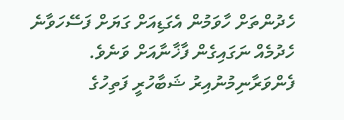ހެދުންތަށް ހާވަމުން އެގަޑިއަށް ގަޔަށް ފަސޭހަވާނެ ހެދުމެއް ނަގައިގެން ފާޚާނާއަށް ވަނެވެ.
ފެންވަރާނިމުނުއިރު ޝަބާހުރީ ފަތިހުގެ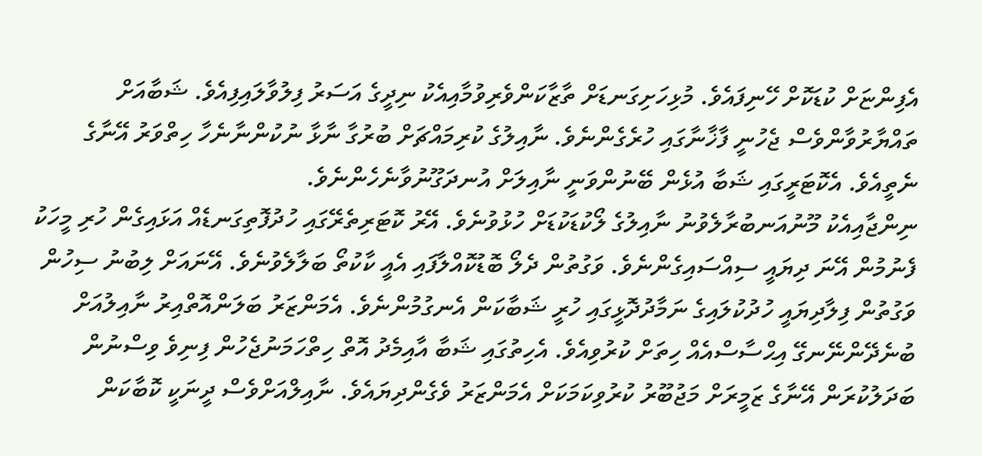އެފިންޏަށް ކުޑަކޮށް ހޭނިފައެވެ. މުޅިހަށިގަނޑަށް ތާޒާކަންވެރިވުމާއިއެކު ނިދީގެ އަސަރު ފިލުވާލައިފިއެވެ. ޝަބާއަށް ތައްޔާރުވާންވެސް ޖެހުނީ ފާޚާނާގައި ހުރެގެންނެވެ. ނާއިލުގެ ކުރިމައްޗަށް ބުރުގާ ނާޅާ ނުކުންނާނެހާ ހިތްވަރު އޭނާގެ ނެތީއެވެ. އެކޮޓަރީގައި ޝަބާ އުޅެން ބޭނުންވަނީ ނާއިލަށް އުނދަގޫނުވާނެހެންނެވެ.
ނިންޖާއިއެކު މޫނުއަނބުރާލެވުނު ނާއިލުގެ ލޯކުޑަކުޑަށް ހުޅުވުނެވެ. އޭރު ކޮޓަރިތެރޭގައި ހުދުފޮތިގަނޑެއް އަޅައިގެން ހުރި މީހަކު ފެނުމުން އޭނަ ދިޔައީ ސިއްސައިގެންނެވެ. ވަގުތުން ދެލޯ ބޮޑުކޮއްލާފައި އެއީ ކާކުތޯ ބަލާލެވުނެވެ. އޭނައަށް ލިބުނު ސިހުން ވަގުތުން ފިލާދިޔައީ ހުދުކުލައިގެ ނަމާދުދޮޅީގައި ހުރީ ޝަބާކަން އެނގުމުންނެވެ. އެމަންޒަރު ބަލަންއޮތްއިރު ނާއިލުއަށް ބުނެދޭންނޭނގޭ އިޙްސާސްއެއް ހިތަށް ކުރުވިއެވެ. އެހިތުގައި ޝަބާ އާއިމެދު އޮތް ހިތްހަމަނުޖެހުން ފިނިވެ ވިސްނުން ބަދަލުކުރަން އޭނާގެ ޒަމީރަށް މަޖުބޫރު ކުރުވިކަމަކަށް އެމަންޒަރު ވެގެންދިޔައެވެ. ނާއިލްއަށްވެސް ދީނަކީ ކޮބާކަން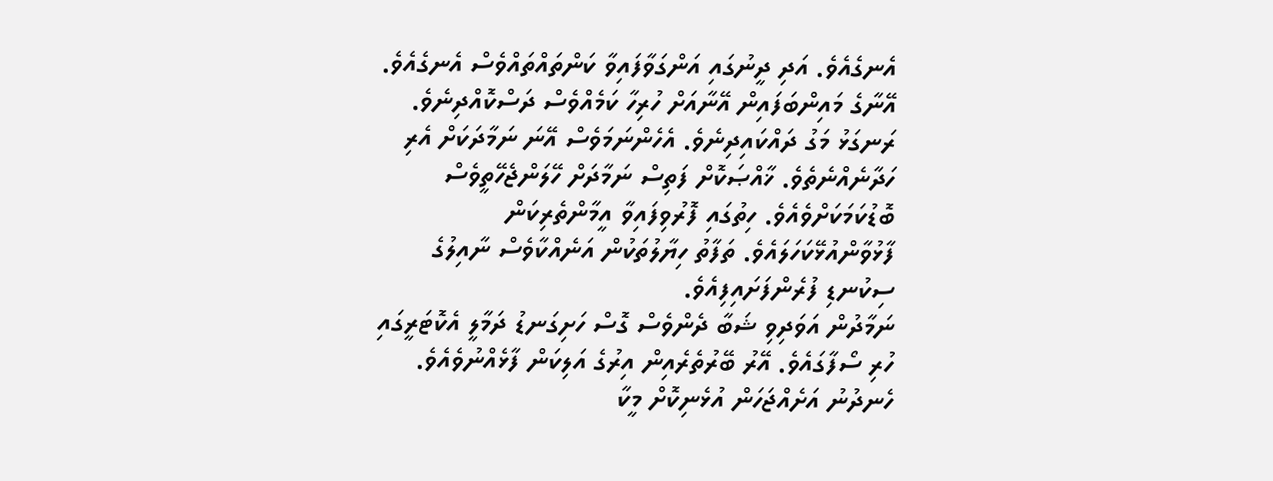އެނގެއެވެ. އަދި ދީނުގައި އަންގަވާފައިވާ ކަންތައްތައްވެސް އެނގެއެވެ. އޭނާގެ މައިންބަފައިން އޭނާއަށް ހުރިހާ ކަމެއްވެސް ދަސްކޮއްދިނެވެ. ރަނގަޅު މަގު ދައްކައިދިނެވެ. އެހެންނަމަވެސް އޭނަ ނަމާދަކަށް އެރި ހަދާނެއްނެތެވެ. ޚާއްޞަކޮށް ފަތިސް ނަމާދަށް ހޭލަންޖެހޭތީވެސް ބޮޑުކަމަކަށްވެއެވެ. ހިތުގައި ފޮރުވިފައިވާ އީމާންތެރިކަން ފާޅުވާންއުޅޭކަހަލައެވެ. ތަފާތު ހިޔާލުތަކުން އަނެއްކާވެސް ނާއިލުގެ ސިކުނޑި ފުރެންފަށައިފިއެވެ.
ނަމާދުން އަވަދިވި ޝަބާ ދެންވެސް ގޮސް ހަށިގަނޑު ދަމާލީ އެކޮޓަރީގައި ހުރި ސޯފާގައެވެ. އޭރު ބޭރުތެރެއިން އިރުގެ އަލިކަން ފާޅެއްނުވެއެވެ.
ހެނދުނު އަށެއްޖަހަން އުޅެނިކޮށް މީކާ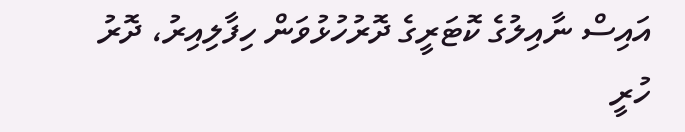އައިސް ނާއިލުގެ ކޮޓަރީގެ ދޮރުހުޅުވަން ހިފާލިއިރު، ދޮރު ހުރީ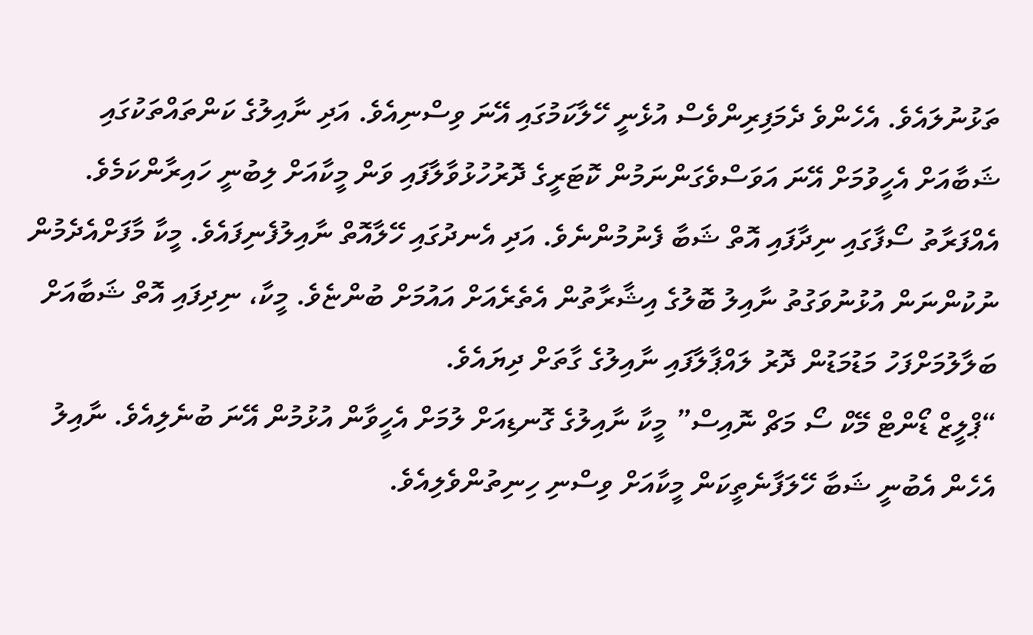ތަޅުނުލައެވެ. އެހެންވެ ދެމަފިރިންވެސް އުޅެނީ ހޭލާކަމުގައި އޭނަ ވިސްނިއެވެ. އަދި ނާއިލުގެ ކަންތައްތަކުގައި ޝަބާއަށް އެހީވުމަށް އޭނަ އަވަސްވެގަންނަމުން ކޮޓަރީގެ ދޮރުހުޅުވާލާފައި ވަން މީކާއަށް ލިބުނީ ހައިރާންކަމެވެ. އެއްފަރާތު ސޯފާގައި ނިދާފައި އޮތް ޝަބާ ފެނުމުންނެވެ. އަދި އެނދުގައި ހޭލާއޮތް ނާއިލުފެނިފައެވެ. މީކާ މާފަށްއެދެމުން ނުކުންނަން އުޅުނުވަގުތު ނާއިލު ބޮލުގެ އިޝާރާތުން އެތެރެއަށް އައުމަށް ބުންޏެވެ. މީކާ، ނިދިފައި އޮތް ޝަބާއަށް ބަލާލުމަށްފަހު މަޑުމަޑުން ދޮރު ލައްޕާލާފައި ނާއިލުގެ ގާތަށް ދިޔައެވެ.
“ޕްލީޒް ޑޯންޓް މޭކް ސޯ މަޗް ނޮއިސް” މީކާ ނާއިލުގެ ގޮނޑިއަށް ލުމަށް އެހީވާން އުޅުމުން އޭނަ ބުނެލިއެވެ. ނާއިލު އެހެން އެބުނީ ޝަބާ ހޭލަފާނެތީކަން މީކާއަށް ވިސްނި ހިނިތުންވެލިއެވެ.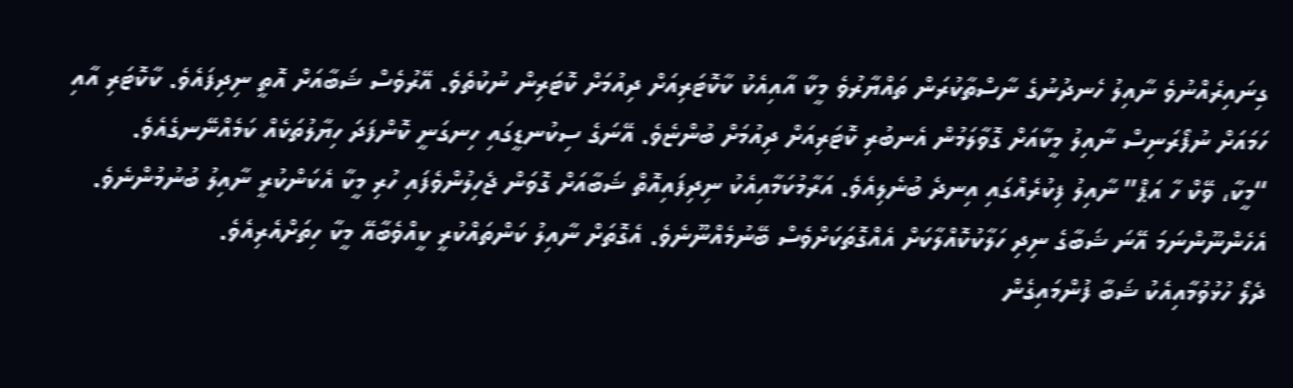ގިނައިރެއްނުވެ ނާއިލު ހެނދުނުގެ ނާސްތާކުރަން ތައްޔާރުވެ މީކާ އާއިއެކު ކާކޮޓަރިއަށް ދިއުމަށް ކޮޓަރިން ނުކުތެވެ. އޭރުވެސް ޝަބާއަށް އޮތީ ނިދިފައެވެ. ކާކޮޓަރި އާއި ހަމައަށް ނުފޯރަނިސް ނާއިލު މީކާއަށް ގޮވާލަމުން އެނބުރި ކޮޓަރިއަށް ދިއުމަށް ބުންޏެވެ. އޭނަގެ ސިކުނޑީގައި ހިނގަނީ ކޮންފަދަ ހިޔާލުތަކެއް ކަމެއްނޭނގެއެވެ.
“މީކާ، ވޭކް ހާ އަޕް” ނާއިލު ފިކުރެއްގައި އިނދެ ބުނެލިއެވެ. އަރާމުކަމާއިއެކު ނިދިފައިއޮތް ޝަބާއަށް ގޮވަން ޖެހިލުންވެފައި ހުރި މީކާ އެކަންކުރީ ނާއިލު ބުނުމުންނެވެ. އެހެންނޫންނަމަ އޭނަ ޝަބާގެ ނިދި ހަލާކުކޮއްލާކަށް އެއްގޮތަކަށްވެސް ބޭނުމެއްނޫނެވެ. އެގޮތަށް ނާއިލު ކަންތައްކުރީ ކީއްވެބާއޭ މީކާ ހިތަށްއެރިއެވެ.
ދެލޯ ހުޅުވުމާއިއެކު ޝަބާ ފުންމައިގެން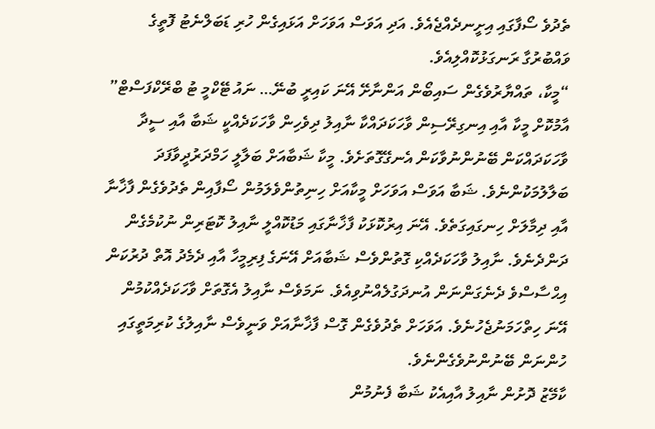ތެދުވެ ސޯފާގައި އިށީނދެއްޖެއެވެ. އަދި އަވަސް އަވަހަށް އަޅައިގެން ހުރި ޑަބަލްނެޓު ފޮތީގެ ވައްބުރުގާ ރަނގަޅުކޮއްލިއެވެ.
“މީކާ، ތައްޔާރުވެގެން ސައިބޯން އަންނާށޭ އޭނަ ކައިރީ ބުނޭ… ނައު ޓޭކްމީ ޓު ބްރޭކްފަސްޓް” އާމުކޮށް މީކާ އާއި އިނގިރޭސިން ވާހަކަދައްކާ ނާއިލު ދިވެހިން ވާހަކަދެއްކީ ޝަބާ އާއި ސީދާ ވާހަކަދައްކަން ބޭނުންނުވާކަން އެނގޭގޮތަށެވެ. މީކާ ޝަބާއަށް ބަލާލީ ހަމްދަރުދީވާފަދަ ބަލާލުމަކުންނެވެ. ޝަބާ އަވަސް އަވަހަށް މީކާއަށް ހިނިތުންވެލަމުން ސޯފާއިން ތެދުވެގެން ފާޚާނާ އާއި ދިމާލަށް ހިނގައިގަތެވެ. އޭނަ އިރުކޮޅަކު ފާޚާނާގައި މަޑުކޮއްލީ ނާއިލު ކޮޓަރިން ނުކުމެގެން ދަންދެނެވެ. ނާއިލު ވާހަކަދެއްކި ގޮތުންވެސް ޝަބާއަށް އޭނަގެ ފިރިމީހާ އާއި ދެމެދު އޮތް ދުރުކަން އިޙްސާސްވެ ދެނެގަންނަން އުނދަގުލެއްނުވިއެވެ. ނަމަވެސް ނާއިލު އެގޮތަށް ވާހަކަދެއްކުމުން އޭނަ ހިތްހަމަނުޖެހުނެވެ. އަވަހަށް ތެދުވެގެން ގޮސް ފާޚާނާއަށް ވަނީވެސް ނާއިލުގެ ކުރިމަތީގައި ހުންނަން ބޭނުންނުވެގެންނެވެ.
ކާމޭޒު ދޮށުން ނާއިލު އާއިއެކު ޝަބާ ފެނުމުން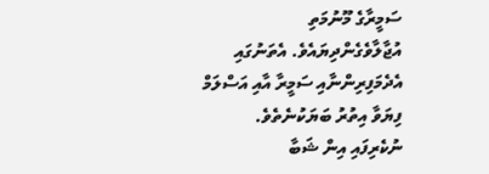ސަމީރާގެ މޫނުމަތި އުޖާލާވެގެންދިޔައެވެ. އެތަނުގައި އެދެމަފިރިންނާއި ސަމީރާ އާއި އަސްލަމް ފިޔަވާ އިތުރު ބަޔަކުނެތެވެ. ނުކެރިފައި އިން ޝަބާ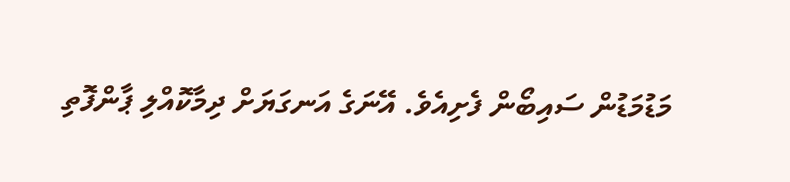މަޑުމަޑުން ސައިބޯން ފެށިއެވެ. އޭނަގެ އަނގަޔަށް ދިމާކޮއްލި ޕާންފޮތި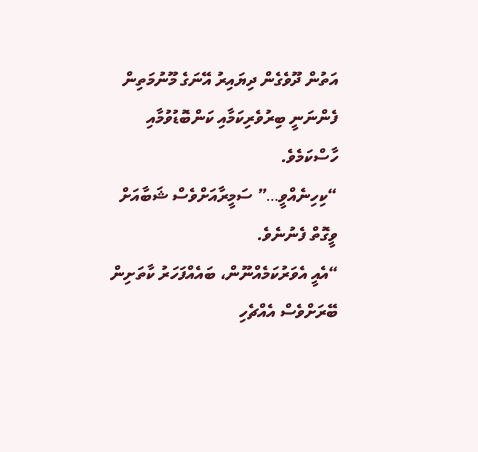އަތުން ދޫވެގެން ދިޔައިރު އޭނަގެ މޫނުމަތިން ފެންނަނީ ބިރުވެރިކަމާއި ކަންބޮޑުވުމާއި ހާސްކަމެވެ.
“ކިހިނެއްވީ…” ސަމީރާއަށްވެސް ޝަބާއަށް ވީގޮތް ފެނުނެވެ.
“އެއީ އެވަރުކަމެއްނޫން، ބައެއްފަހަރު ކާތަށިން ބޭރަށްވެސް އެއްޗެހި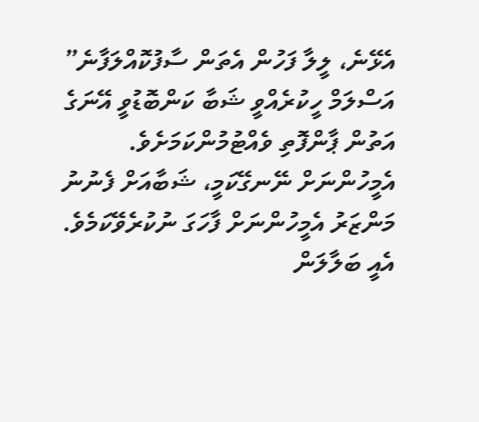އެޅޭނެ، ލީލާ ފަހުން އެތަން ސާފުކޮއްލަފާނެ” އަސްލަމް ހީކުރެއްވީ ޝަބާ ކަންބޮޑުވީ އޭނަގެ އަތުން ޕާންފޮތި ވެއްޓުމުންކަމަށެވެ. އެމީހުންނަށް ނޭނގޭކަމީ، ޝަބާއަށް ފެނުނު މަންޒަރު އެމީހުންނަށް ފާހަގަ ނުކުރެވޭކަމެވެ. އެއީ ބަލާލަން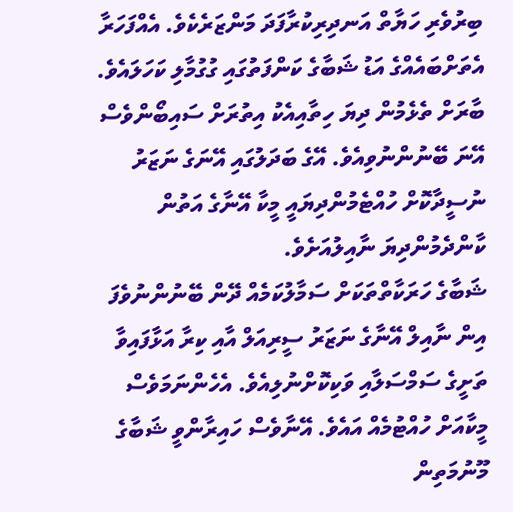ބިރުވެރި ހަޔާތް އަނދިރިކުރާފަދަ މަންޒަރެކެވެ. އެއްފަހަރާ އެތަށްބައެއްގެ އަޑު ޝަބާގެ ކަންފަތުގައި ގުގުމާލި ކަހަލައެވެ. ބާރަށް ތެޅެމުން ދިޔަ ހިތާއިއެކު އިތުރަށް ސައިބޯންވެސް އޭނަ ބޭނުންނުވިއެވެ. އޭގެ ބަދަލުގައި އޭނަގެ ނަޒަރު ނުސީދާކޮށް ހުއްޓެމުންދިޔައީ މީކާ އޭނާގެ އަތުން ކާންދެމުންދިޔަ ނާއިލުއަށެވެ.
ޝަބާގެ ހަރަކާތްތަކަށް ސަމާލުކަމެއް ދޭން ބޭނުންނުވެފަ އިން ނާއިލް އޭނާގެ ނަޒަރު ސީރިއަލް އާއި ކިރާ އަޅާފައިވާ ތަށީގެ ސަމްސަލާއި ވަކިކޮށްނުލިއެވެ. އެހެންނަމަވެސް މީކާއަށް ހުއްޓުމެއް އައެވެ. އޭނާވެސް ހައިރާންވީ ޝަބާގެ މޫނުމަތިން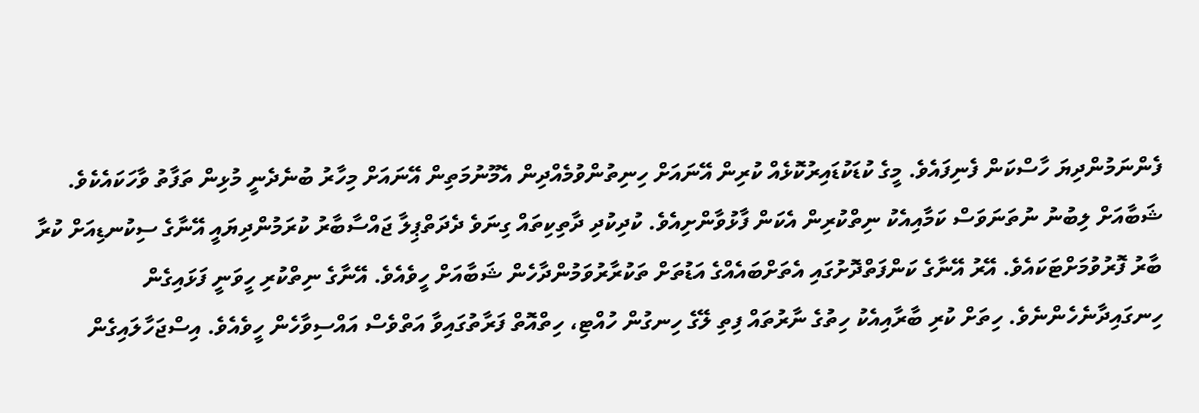ފެންނަމުންދިޔަ ހާސްކަން ފެނިފައެވެ. މީގެ ކުޑަކުޑައިރުކޮޅެއް ކުރިން އޭނައަށް ހިނިތުންވުމެއްދިން އެމޫނުމަތިން އޭނައަށް މިހާރު ބުނެދެނީ މުޅިން ތަފާތު ވާހަކައެކެވެ.
ޝަބާއަށް ލިބުނު ނުތަނަވަސް ކަމާއިއެކު ނިތްކުރިން އެކަން ފާޅުވާންށިއެވެ. ކުދިކުދި ދާތިކިތައް ގިނަވެ ދެދަތްޕިލާ ޖައްސާބާރު ކުރަމުންދިޔައީ އޭނާގެ ސިކުނޑިއަށް ކުރާ ބާރު ފޮރުވުމަށްޓަކައެވެ. އޭރު އޭނާގެ ކަންފަތްދޮށުގައި އެތަށްބައެއްގެ އަޑުތަށް ތަކުރާރުވަމުންދާހެން ޝަބާއަށް ހީވެއެވެ. އޭނާގެ ނިތްކުރި ހީވަނީ ފަޅައިގެން ހިނގައިދާނެހެންނެވެ. ހިތަށް ކުރި ބާރާއިއެކު ހިތުގެ ނާރުތައް ފިތި ލޭގެ ހިނގުން ހުއްޓި، ހިތްއޮތް ފަރާތުގައިވާ އަތްވެސް އައްސިވާހެން ހީވެއެވެ. އިސްޖަހާލައިގެން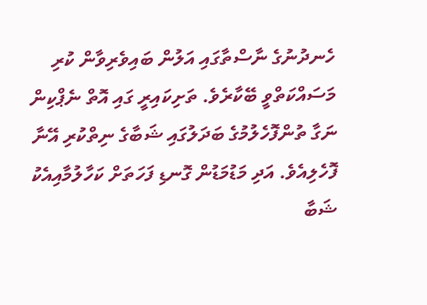ހެނދުނުގެ ނާސްތާގައި އަލުން ބައިވެރިވާން ކުރި މަސައްކަތްވީ ބޭކާރެވެ. ތަށިކައިރީ ގައި އޮތް ނެޕްކިން ނަގާ ތުންފޮހެލުމުގެ ބަދަލުގައި ޝަބާގެ ނިތްކުރި އޭނާ ފޮހެލިއެވެ. އަދި މަޑުމަޑުން ގޮނޑި ފަހަތަށް ކަހާލުމާއިއެކު ޝަބާ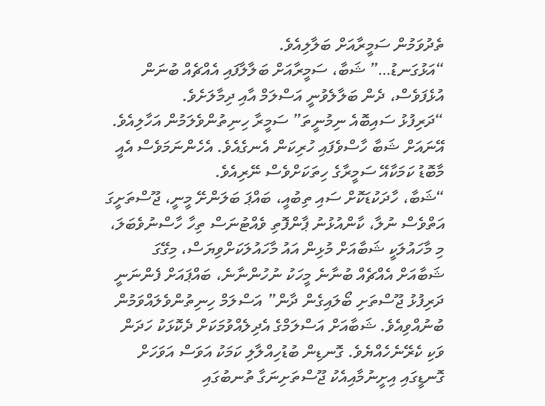ތެދުވަމުން ސަމީރާއަށް ބަލާލިއެވެ.
“އަޅުގަނޑު…” ޝަބާ، ސަމީރާއަށް ބަލާލާފައި އެއްޗެއް ބުނަން އުޅެފަވެސް، ދެން ބަލާލެވުނީ އަސްލަމް އާއި ދިމާލަށެވެ.
“ދަރިފުޅު ސައިބޮއެ ނިމުނީތަ” ސަމީރާ ހިނިތުންވެލަމުން އަހާލިއެވެ. އޭނައަށް ޝަބާ ހާސްވެފައި ހުރިކަން އެނގެއެވެ. އެހެންނަމަވެސް އެއީ މާބޮޑު ކަމަކާއޭ ސަމީރާގެ ހިތަކަށްވެސް ނޭރިއެވެ.
“ޝަބާ، ހާދަކުޑަކޮށް ސައި ތިބުއީ، ބައްޕަ ބަލަންށޭ މީނީ، ޖޫސްތަށީގަ އަތްވެސް ނުލާ، ކާންއުޅުނު ޕާންފޮތި ވެއްޓުނަސް ތިހާ ހާސްނުވެބަލަ، މި މާހައުލަކީ ޝަބާއަށް މުޅިން އައު މާހައުލަކަށްވިޔަސް، މިގޭގަ ޝަބާއަށް އެއްޗެއް ބުނާނެ މީހަކު ނުހުންނާނެ، ބައްޕައަށް ފެންނަނީ ދަރިފުޅު ޖޫސްތަށި ބޯލައިގެން ދާން” އަސްލަމް ހިނިތުންވެލައްވަމުން ބުނުއްވިއެވެ. ޝަބާއަށް އަސްލަމްގެ އެދިލެއްވުމަކަށް ދެކޮޅަކު ހަދަން ވަކި ކެރޭނެހެއްޔެވެ. ގޮނޑިން ބުޑުހިއްލާލި ކަމަކު އަވަސް އަވަހަށް ގޮނޑީގައި އިށީނުމާއިއެކު ޖޫސްތަށިނަގާ ތުނބުގައި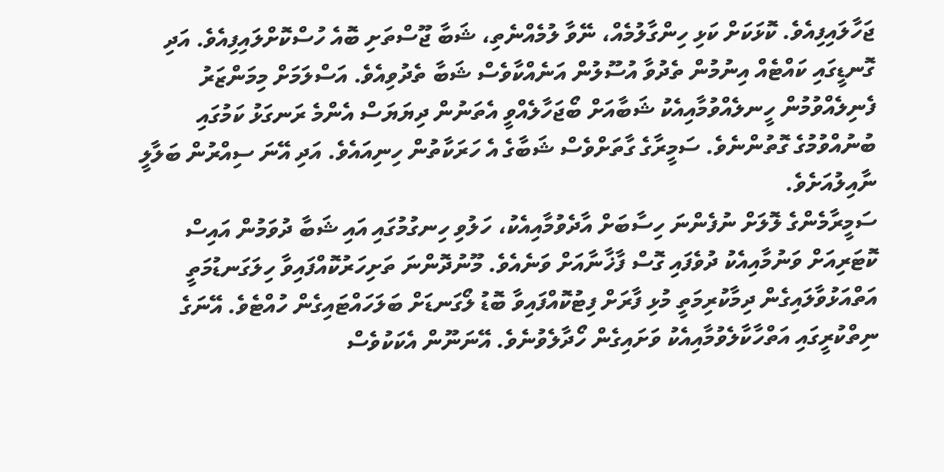ޖަހާލައިފިއެވެ. ކޮޅަކަށް ކަޅި ހިންގާލުމެއް، ނޭވާ ލުމެއްނެތި، ޝަބާ ޖޫސްތަށި ބޮއެ ހުސްކޮށްލައިފިއެވެ. އަދި ގޮނޑީގައި ކައްޓެއް އިނުމުން ތެދުވާ އުސޫލުން އަނެއްކާވެސް ޝަބާ ތެދުވިއެވެ. އަސްލަމަށް މިމަންޒަރު ފެނިލެއްވުމުން ހީނލެއްވުމާއިއެކު ޝަބާއަށް ބޯޖަހާލެއްވީ އެތަނުން ދިޔަޔަސް އެންމެ ރަނގަޅު ކަމުގައި ބުނުއްވުމުގެ ގޮތުންނެވެ. ސަމީރާގެ ގާތަށްވެސް ޝަބާގެ އެ ހަރަކާތުން ހިނިއައެވެ. އަދި އޭނަ ސިއްރުން ބަލާލީ ނާއިލުއަށެވެ.
ސަމީރާމެންގެ ލޮލަށް ނުފެންނަ ހިސާބަށް އާދެވުމާއިއެކު، ހަލުވި ހިނގުމުގައި އައި ޝަބާ ދުވަމުން އައިސް ކޮޓަރިއަށް ވަނުމާއިއެކު ދުވެފައި ގޮސް ފާޚާނާއަށް ވަނެއެވެ. މޫނުދޮންނަ ތަށިހަރުކޮއްފައިވާ ހިލަގަނޑުމަތީ އަތްއަޅުވާލައިގެން ދިމާކުރިމަތީ މުޅި ފާރަށް ފިޓުކޮއްފައިވާ ބޮޑު ލޯގަނޑަށް ބަލަހައްޓައިގެން ހުއްޓެވެ. އޭނަގެ ނިތްކުރީގައި އަތްހާކާލެވުމާއިއެކު ވަށައިގެން ހޯދާލެވުނެވެ. އޭނަނޫން އެކަކުވެސް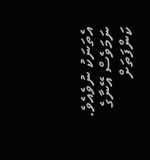އެތަނަކު ނުވެއެވެ. ނަމަވެސް އޭނާގެ ކަންފަތަށް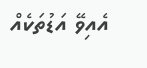އެއިވޭ އަޑުތަކެއް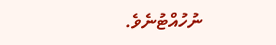ނުހުއްޓުނެވެ.